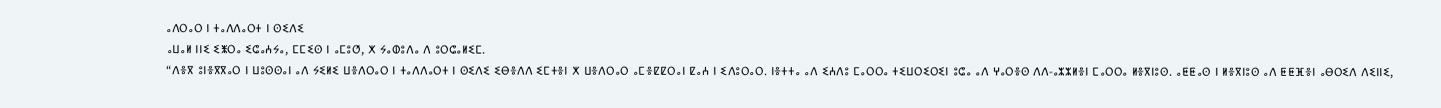ⴰⴷⵔⴰⵔ ⵏ ⵜⴰⴷⴷⴰⵔⵜ ⵏ ⵙⵉⴷⵉ
ⴰⵡⴰⵍ ⵏⵏⵉ ⵉⵥⵔⴰ ⵉⵛⴰⵄⵢⴰ, ⵎⵎⵉⵙ ⵏ ⴰⵎⵓⵚ, ⵅ ⵢⴰⵀⵓⴷⴰ ⴷ ⵓⵔⵛⴰⵍⵉⵎ.
“ⴷⴻⴳ ⵓⵏⴻⴳⴳⴰⵔ ⵏ ⵡⵓⵙⵙⴰⵏ ⴰⴷ ⵢⵉⵍⵉ ⵡⴻⴷⵔⴰⵔ ⵏ ⵜⴰⴷⴷⴰⵔⵜ ⵏ ⵙⵉⴷⵉ ⵉⴱⴻⴷⴷ ⵉⵎⵜⴻⵏ ⵅ ⵡⴻⴷⵔⴰⵔ ⴰⵎⴻⵇⵇⵔⴰⵏ ⵇⴰⵄ ⵏ ⵉⴷⵓⵔⴰⵔ. ⵏⴻⵜⵜⴰ ⴰⴷ ⵉⵄⴷⵓ ⵎⴰⵔⵔⴰ ⵜⵉⵡⵔⵉⵔⵉⵏ ⵓⵛⴰ ⴰⴷ ⵖⴰⵔⴻⵙ ⴷⴷ-ⴰⵣⵣⵍⴻⵏ ⵎⴰⵔⵔⴰ ⵍⴻⴳⵏⵓⵙ. ⴰⵟⵟⴰⵙ ⵏ ⵍⴻⴳⵏⵓⵙ ⴰⴷ ⵟⵟⴼⴻⵏ ⴰⴱⵔⵉⴷ ⴷⵉⵏⵏⵉ,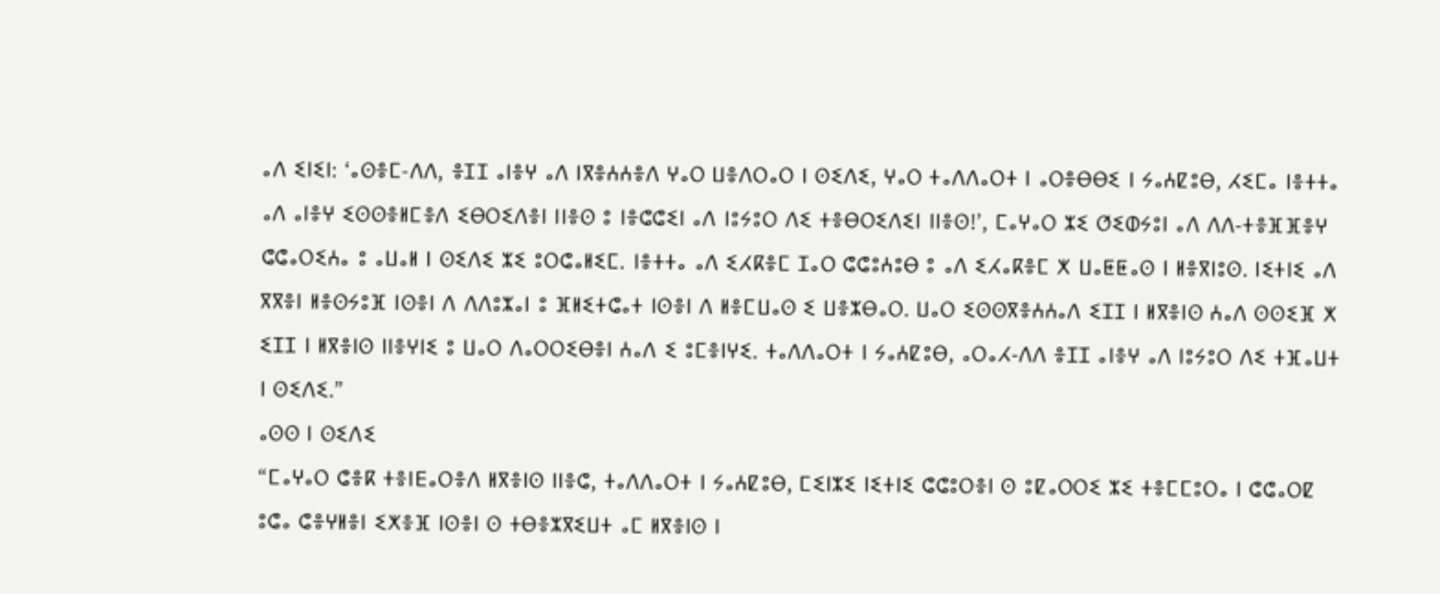ⴰⴷ ⵉⵏⵉⵏ: ‘ⴰⵙⴻⵎ-ⴷⴷ, ⴻⵊⵊ ⴰⵏⴻⵖ ⴰⴷ ⵏⴳⴻⵄⵄⴻⴷ ⵖⴰⵔ ⵡⴻⴷⵔⴰⵔ ⵏ ⵙⵉⴷⵉ, ⵖⴰⵔ ⵜⴰⴷⴷⴰⵔⵜ ⵏ ⴰⵔⴻⴱⴱⵉ ⵏ ⵢⴰⵄⵇⵓⴱ, ⵃⵉⵎⴰ ⵏⴻⵜⵜⴰ ⴰⴷ ⴰⵏⴻⵖ ⵉⵙⵙⴻⵍⵎⴻⴷ ⵉⴱⵔⵉⴷⴻⵏ ⵏⵏⴻⵙ ⵓ ⵏⴻⵛⵛⵉⵏ ⴰⴷ ⵏⵓⵢⵓⵔ ⴷⵉ ⵜⴻⴱⵔⵉⴷⵉⵏ ⵏⵏⴻⵙ!’, ⵎⴰⵖⴰⵔ ⵣⵉ ⵚⵉⵀⵢⵓⵏ ⴰⴷ ⴷⴷ-ⵜⴻⴼⴼⴻⵖ ⵛⵛⴰⵔⵉⵄⴰ ⵓ ⴰⵡⴰⵍ ⵏ ⵙⵉⴷⵉ ⵣⵉ ⵓⵔⵛⴰⵍⵉⵎ. ⵏⴻⵜⵜⴰ ⴰⴷ ⵉⵃⴽⴻⵎ ⵊⴰⵔ ⵛⵛⵓⵄⵓⴱ ⵓ ⴰⴷ ⵉⵃⴰⴽⴻⵎ ⵅ ⵡⴰⵟⵟⴰⵙ ⵏ ⵍⴻⴳⵏⵓⵙ. ⵏⵉⵜⵏⵉ ⴰⴷ ⴳⴳⴻⵏ ⵍⴻⵙⵢⵓⴼ ⵏⵙⴻⵏ ⴷ ⴷⴷⵓⵣⴰⵏ ⵓ ⴼⵍⵉⵜⵛⴰⵜ ⵏⵙⴻⵏ ⴷ ⵍⴻⵎⵡⴰⵙ ⵉ ⵡⴻⵣⴱⴰⵔ. ⵡⴰⵔ ⵉⵙⵙⴳⴻⵄⵄⴰⴷ ⵉⵊⵊ ⵏ ⵍⴳⴻⵏⵙ ⵄⴰⴷ ⵙⵙⵉⴼ ⵅ ⵉⵊⵊ ⵏ ⵍⴳⴻⵏⵙ ⵏⵏⴻⵖⵏⵉ ⵓ ⵡⴰⵔ ⴷⴰⵔⵔⵉⴱⴻⵏ ⵄⴰⴷ ⵉ ⵓⵎⴻⵏⵖⵉ. ⵜⴰⴷⴷⴰⵔⵜ ⵏ ⵢⴰⵄⵇⵓⴱ, ⴰⵔⴰⵃ-ⴷⴷ ⴻⵊⵊ ⴰⵏⴻⵖ ⴰⴷ ⵏⵓⵢⵓⵔ ⴷⵉ ⵜⴼⴰⵡⵜ ⵏ ⵙⵉⴷⵉ.”
ⴰⵙⵙ ⵏ ⵙⵉⴷⵉ
“ⵎⴰⵖⴰⵔ ⵛⴻⴽ ⵜⴻⵏⴹⴰⵔⴻⴷ ⵍⴳⴻⵏⵙ ⵏⵏⴻⵛ, ⵜⴰⴷⴷⴰⵔⵜ ⵏ ⵢⴰⵄⵇⵓⴱ, ⵎⵉⵏⵣⵉ ⵏⵉⵜⵏⵉ ⵛⵛⵓⵔⴻⵏ ⵙ ⵓⵇⴰⵔⵔⵉ ⵣⵉ ⵜⴻⵎⵎⵓⵔⴰ ⵏ ⵛⵛⴰⵔⵇ ⵓⵛⴰ ⵛⴻⵖⵍⴻⵏ ⵉⵅⴻⴼ ⵏⵙⴻⵏ ⵙ ⵜⴱⴻⵣⴳⵉⵡⵜ ⴰⵎ ⵍⴳⴻⵏⵙ ⵏ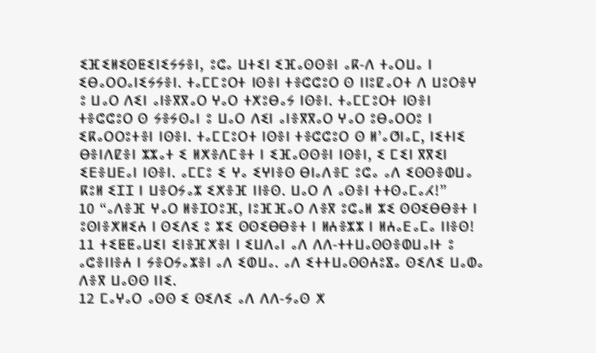ⵉⴼⵉⵍⵉⵙⵟⵉⵏⵉⵢⵢⴻⵏ, ⵓⵛⴰ ⵡⵜⵉⵏ ⵉⴼⴰⵙⵙⴻⵏ ⴰⴽ-ⴷ ⵜⴰⵔⵡⴰ ⵏ ⵉⴱⴰⵔⵔⴰⵏⵉⵢⵢⴻⵏ. ⵜⴰⵎⵎⵓⵔⵜ ⵏⵙⴻⵏ ⵜⴻⵛⵛⵓⵔ ⵙ ⵏⵏⵓⵇⴰⵔⵜ ⴷ ⵡⵓⵔⴻⵖ ⵓ ⵡⴰⵔ ⴷⵉⵏ ⴰⵏⴻⴳⴳⴰⵔ ⵖⴰⵔ ⵜⵅⵓⴱⴰⵢ ⵏⵙⴻⵏ. ⵜⴰⵎⵎⵓⵔⵜ ⵏⵙⴻⵏ ⵜⴻⵛⵛⵓⵔ ⵙ ⵢⴻⵢⵙⴰⵏ ⵓ ⵡⴰⵔ ⴷⵉⵏ ⴰⵏⴻⴳⴳⴰⵔ ⵖⴰⵔ ⵓⴱⴰⵔⵔⵓ ⵏ ⵉⴽⴰⵔⵔⵓⵜⴻⵏ ⵏⵙⴻⵏ. ⵜⴰⵎⵎⵓⵔⵜ ⵏⵙⴻⵏ ⵜⴻⵛⵛⵓⵔ ⵙ ⵍ’ⴰⵚⵏⴰⵎ, ⵏⵉⵜⵏⵉ ⴱⴻⵏⴷⵇⴻⵏ ⵣⵣⴰⵜ ⵉ ⵍⵅⴻⴷⵎⴻⵜ ⵏ ⵉⴼⴰⵙⵙⴻⵏ ⵏⵙⴻⵏ, ⵉ ⵎⵉⵏ ⴳⴳⵉⵏ ⵉⴹⴻⵡⴹⴰⵏ ⵏⵙⴻⵏ. ⴰⵎⵎⵓ ⵉ ⵖⴰ ⵉⵖⵏⴻⵙ ⴱⵏⴰⴷⴻⵎ ⵓⵛⴰ ⴰⴷ ⵉⵙⵙⴻⵀⵡⴰ ⴽⵓⵍ ⵉⵊⵊ ⵏ ⵡⴻⵔⵢⴰⵣ ⵉⵅⴻⴼ ⵏⵏⴻⵙ. ⵡⴰⵔ ⴷ ⴰⵙⴻⵏ ⵜⵜⵙⴰⵎⴰⵃ!”
10 “ⴰⴷⴻⴼ ⵖⴰⵔ ⵍⴻⵊⵔⵓⴼ, ⵏⵓⴼⴼⴰⵔ ⴷⴻⴳ ⵓⵛⴰⵍ ⵣⵉ ⵙⵙⵉⴱⴱⴻⵜ ⵏ ⵓⵙⵏⴻⵅⵍⵉⵄ ⵏ ⵙⵉⴷⵉ ⵓ ⵣⵉ ⵙⵙⵉⴱⴱⴻⵜ ⵏ ⵍⵄⴻⵣⵣ ⵏ ⵍⵄⴰⴹⴰⵎⴰ ⵏⵏⴻⵙ! 11 ⵜⵉⵟⵟⴰⵡⵉⵏ ⵉⵏⴻⴼⵅⴻⵏ ⵏ ⵉⵡⴷⴰⵏ ⴰⴷ ⴷⴷ-ⵜⵜⵡⴰⵙⵙⴻⵀⵡⴰⵏⵜ ⵓ ⴰⵛⴻⵏⵏⴻⵄ ⵏ ⵢⴻⵔⵢⴰⵣⴻⵏ ⴰⴷ ⵉⵀⵡⴰ. ⴰⴷ ⵉⵜⵜⵡⴰⵙⵙⵄⵓⴵⴰ ⵙⵉⴷⵉ ⵡⴰⵀⴰ ⴷⴻⴳ ⵡⴰⵙⵙ ⵏⵏⵉ.
12 ⵎⴰⵖⴰⵔ ⴰⵙⵙ ⵉ ⵙⵉⴷⵉ ⴰⴷ ⴷⴷ-ⵢⴰⵙ ⵅ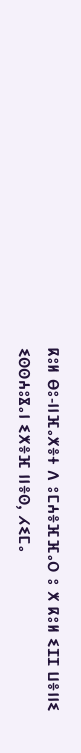ⴽⵓⵍ ⴱⵓ-ⵏⵏⴼⴰⵅⴻⵜ ⴷ ⵓⵎⵄⴻⴼⴼⴰⵔ ⵓ ⵅ ⴽⵓⵍ ⵉⵊⵊ ⵡⴻⵏⵏⵉ ⵉⵙⵙⵄⵓⴵⴰⵏ ⵉⵅⴻⴼ ⵏⵏⴻⵙ, ⵃⵉⵎⴰ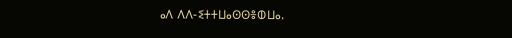ⴰⴷ ⴷⴷ-ⵉⵜⵜⵡⴰⵙⵙⴻⵀⵡⴰ.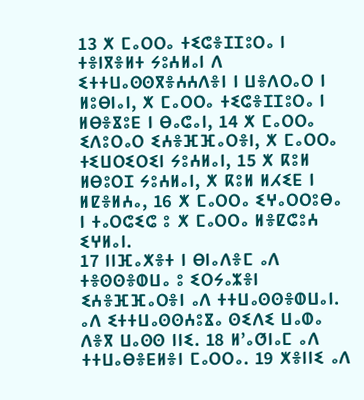13 ⵅ ⵎⴰⵔⵔⴰ ⵜⵉⵛⴻⵊⵊⵓⵔⴰ ⵏ ⵜⴻⵏⴳⴻⵍⵜ ⵢⵓⵄⵍⴰⵏ ⴷ ⵉⵜⵜⵡⴰⵙⵙⴳⴻⵄⵄⴷⴻⵏ ⵏ ⵡⴻⴷⵔⴰⵔ ⵏ ⵍⵓⴱⵏⴰⵏ, ⵅ ⵎⴰⵔⵔⴰ ⵜⵉⵛⴻⵊⵊⵓⵔⴰ ⵏ ⵍⴱⴻⴵⵓⴹ ⵏ ⴱⴰⵛⴰⵏ, 14 ⵅ ⵎⴰⵔⵔⴰ ⵉⴷⵓⵔⴰⵔ ⵉⵄⴻⴼⴼⴰⵔⴻⵏ, ⵅ ⵎⴰⵔⵔⴰ ⵜⵉⵡⵔⵉⵔⵉⵏ ⵢⵓⵄⵍⴰⵏ, 15 ⵅ ⴽⵓⵍ ⵍⴱⵓⵔⵊ ⵢⵓⵄⵍⴰⵏ, ⵅ ⴽⵓⵍ ⵍⵃⵉⴹ ⵏ ⵍⵇⴻⵍⵄⴰ, 16 ⵅ ⵎⴰⵔⵔⴰ ⵉⵖⴰⵔⵔⵓⴱⴰ ⵏ ⵜⴰⵔⵛⵉⵛ ⵓ ⵅ ⵎⴰⵔⵔⴰ ⵍⴻⵇⵛⵓⵄ ⵉⵖⵍⴰⵏ.
17 ⵏⵏⴼⴰⵅⴻⵜ ⵏ ⴱⵏⴰⴷⴻⵎ ⴰⴷ ⵜⴻⵙⵙⴻⵀⵡⴰ ⵓ ⵉⵔⵢⴰⵣⴻⵏ ⵉⵄⴻⴼⴼⴰⵔⴻⵏ ⴰⴷ ⵜⵜⵡⴰⵙⵙⴻⵀⵡⴰⵏ. ⴰⴷ ⵉⵜⵜⵡⴰⵙⵙⵄⵓⴵⴰ ⵙⵉⴷⵉ ⵡⴰⵀⴰ ⴷⴻⴳ ⵡⴰⵙⵙ ⵏⵏⵉ. 18 ⵍ’ⴰⵚⵏⴰⵎ ⴰⴷ ⵜⵜⵡⴰⴱⴻⴹⵍⴻⵏ ⵎⴰⵔⵔⴰ. 19 ⵅⴻⵏⵏⵉ ⴰⴷ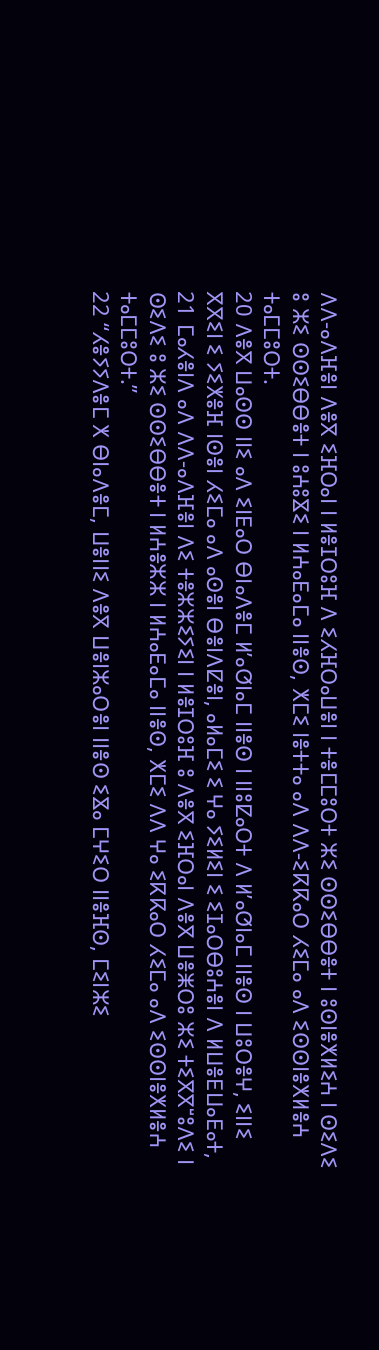ⴷⴷ-ⴰⴷⴼⴻⵏ ⴷⴻⴳ ⵉⴼⵔⴰⵏ ⵏ ⵍⴻⵊⵔⵓⴼ ⴷ ⵉⵃⴼⵔⴰⵡⴻⵏ ⵏ ⵜⴻⵎⵎⵓⵔⵜ ⵣⵉ ⵙⵙⵉⴱⴱⴻⵜ ⵏ ⵓⵙⵏⴻⵅⵍⵉⵄ ⵏ ⵙⵉⴷⵉ ⵓ ⵣⵉ ⵙⵙⵉⴱⴱⴻⵜ ⵏ ⵓⵄⵓⴵⵉ ⵏ ⵍⵄⴰⴹⴰⵎⴰ ⵏⵏⴻⵙ, ⵅⵎⵉ ⵏⴻⵜⵜⴰ ⴰⴷ ⴷⴷ-ⵉⴽⴽⴰⵔ ⵃⵉⵎⴰ ⴰⴷ ⵉⵙⵙⵏⴻⵅⵍⴻⵄ ⵜⴰⵎⵎⵓⵔⵜ.
20 ⴷⴻⴳ ⵡⴰⵙⵙ ⵏⵏⵉ ⴰⴷ ⵉⵏⴹⴰⵔ ⴱⵏⴰⴷⴻⵎ ⵍ’ⴰⵚⵏⴰⵎ ⵏⵏⴻⵙ ⵏ ⵏⵏⵓⵇⴰⵔⵜ ⴷ ⵍ’ⴰⵚⵏⴰⵎ ⵏⵏⴻⵙ ⵏ ⵡⵓⵔⴻⵖ, ⵉⵏⵏⵉ ⴳⴳⵉⵏ ⵉ ⵢⵉⵅⴻⴼ ⵏⵙⴻⵏ ⵃⵉⵎⴰ ⴰⴷ ⴰⵙⴻⵏ ⴱⴻⵏⴷⵇⴻⵏ, ⴰⵍⴰⵎⵉ ⵉ ⵖⴰ ⵢⵉⵍⵉⵏ ⵉ ⵉⵊⴰⵔⴱⵓⵄⴻⵏ ⴷ ⵍⵡⴻⴹⵡⴰⴹⴰⵜ, 21 ⵎⴰⵃⴻⵏⴷ ⴰⴷ ⴷⴷ-ⴰⴷⴼⴻⵏ ⴷⵉ ⵜⴻⵣⵣⵉⵢⵉⵏ ⵏ ⵍⴻⵊⵔⵓⴼ ⵓ ⴷⴻⴳ ⵉⴼⵔⴰⵏ ⴷⴻⴳ ⵡⴻⵥⵔⵓ ⵣⵉ ⵜⵉⴳⴳⵯⵓⴷⵉ ⵏ ⵙⵉⴷⵉ ⵓ ⵣⵉ ⵙⵙⵉⴱⴱⴻⵜ ⵏ ⵍⵄⴻⵣⵣ ⵏ ⵍⵄⴰⴹⴰⵎⴰ ⵏⵏⴻⵙ, ⵅⵎⵉ ⴷⴷ ⵖⴰ ⵉⴽⴽⴰⵔ ⵃⵉⵎⴰ ⴰⴷ ⵉⵙⵙⵏⴻⵅⵍⴻⵄ ⵜⴰⵎⵎⵓⵔⵜ.”
22 “ⵃⴻⵢⵢⴷⴻⵎ ⵅ ⴱⵏⴰⴷⴻⵎ, ⵡⴻⵏⵏⵉ ⴷⴻⴳ ⵡⴻⵏⵣⴰⵔⴻⵏ ⵏⵏⴻⵙ ⵉⴵⴰ ⵎⵖⵉⵔ ⵏⵏⴻⴼⵙ, ⵎⵉⵏⵣⵉ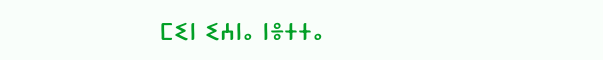ⵎⵉⵏ ⵉⵄⵏⴰ ⵏⴻⵜⵜⴰ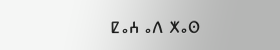ⵇⴰⵄ ⴰⴷ ⵅⴰⵙ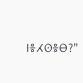ⵏⴻⵃⵙⴻⴱ?”